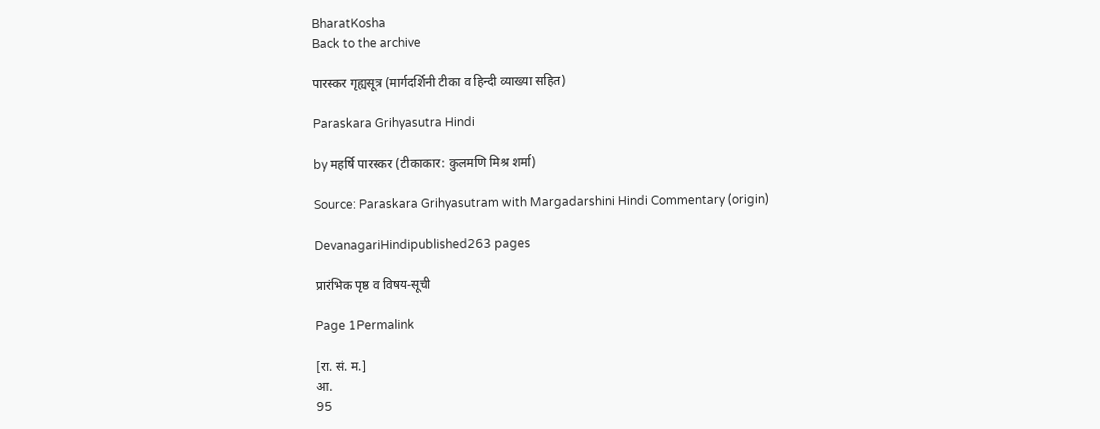BharatKosha
Back to the archive

पारस्कर गृह्यसूत्र (मार्गदर्शिनी टीका व हिन्दी व्याख्या सहित)

Paraskara Grihyasutra Hindi

by महर्षि पारस्कर (टीकाकार: कुलमणि मिश्र शर्मा)

Source: Paraskara Grihyasutram with Margadarshini Hindi Commentary (origin)

DevanagariHindipublished263 pages

प्रारंभिक पृष्ठ व विषय-सूची

Page 1Permalink

[रा. सं. म.]
आ.
95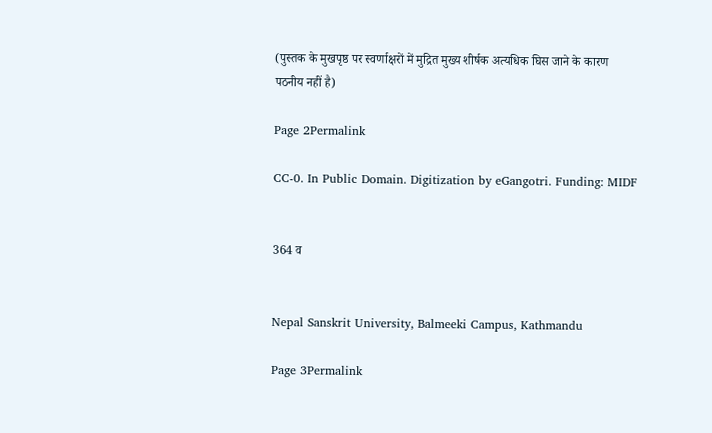(पुस्तक के मुखपृष्ठ पर स्वर्णाक्षरों में मुद्रित मुख्य शीर्षक अत्यधिक घिस जाने के कारण पठनीय नहीं है)

Page 2Permalink

CC-0. In Public Domain. Digitization by eGangotri. Funding: MIDF


364 व


Nepal Sanskrit University, Balmeeki Campus, Kathmandu

Page 3Permalink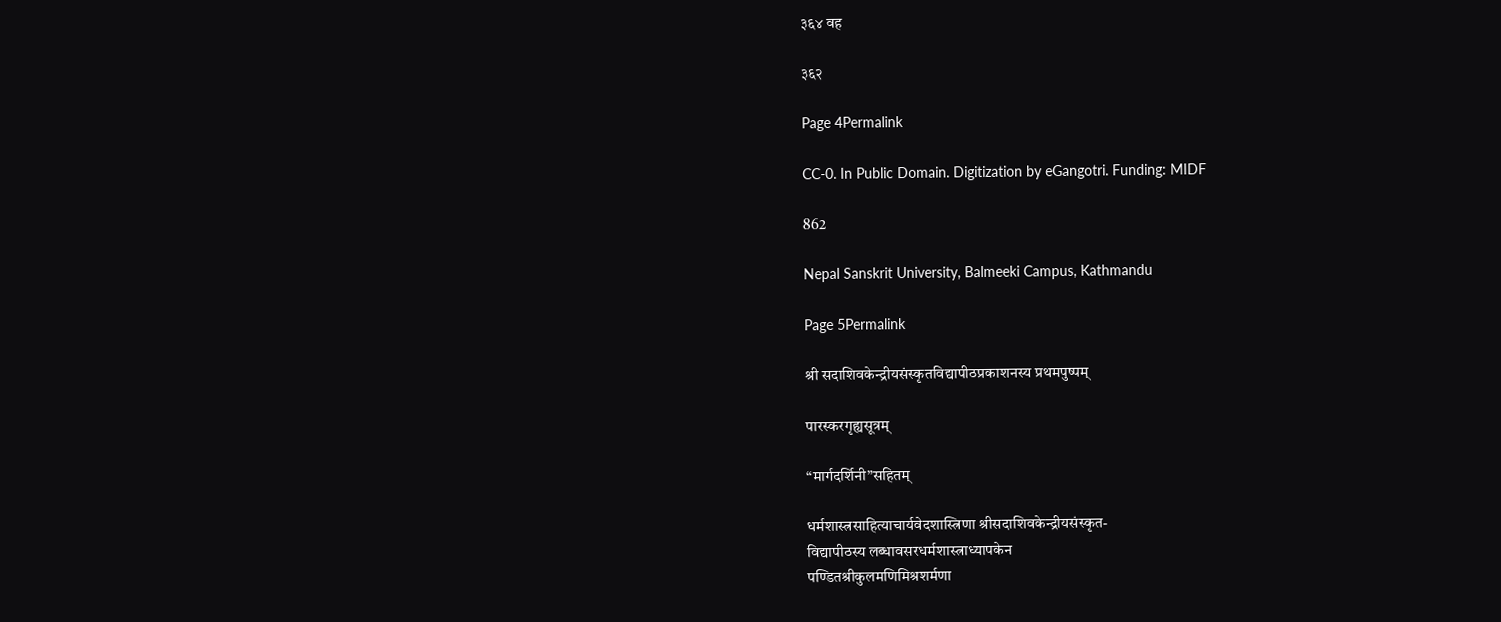३६४ वह

३६२

Page 4Permalink

CC-0. In Public Domain. Digitization by eGangotri. Funding: MIDF

862

Nepal Sanskrit University, Balmeeki Campus, Kathmandu

Page 5Permalink

श्री सदाशिवकेन्द्रीयसंस्कृतविद्यापीठप्रकाशनस्य प्रथमपुष्पम्

पारस्करगृह्यसूत्रम्

“मार्गदर्शिनी”सहितम्

धर्मशास्त्रसाहित्याचार्यवेदशास्त्रिणा श्रीसदाशिवकेन्द्रीयसंस्कृत-
विद्यापीठस्य लब्धावसरधर्मशास्त्राध्यापकेन
पण्डितश्रीकुलमणिमिश्रशर्मणा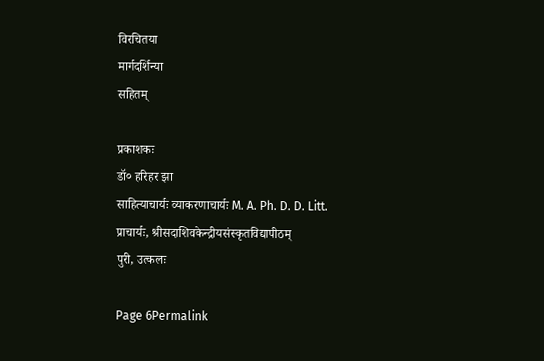विरचितया
मार्गदर्शिन्या
सहितम्

प्रकाशकः
डॉ० हरिहर झा
साहित्याचार्यः व्याकरणाचार्यः M. A. Ph. D. D. Litt.
प्राचार्यः, श्रीसदाशिवकेन्द्रीयसंस्कृतविद्यापीठम्
पुरी, उत्कलः

Page 6Permalink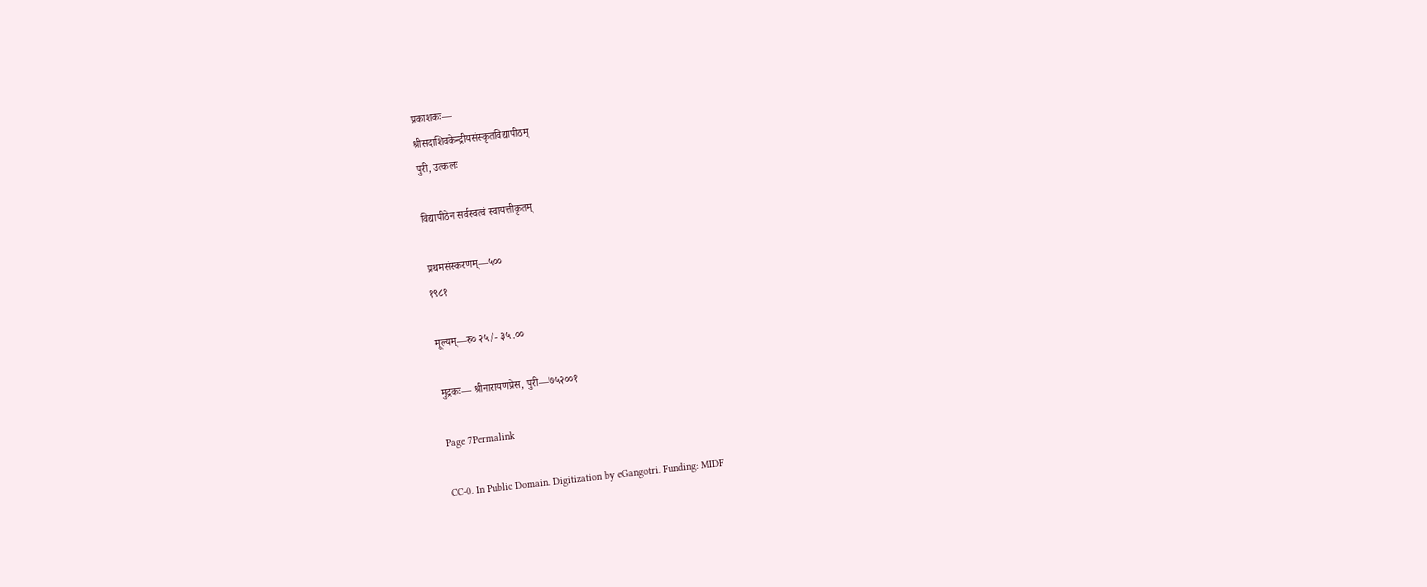प्रकाशकः—
श्रीसदाशिवकेन्द्रीयसंस्कृतविद्यापीठम्
पुरी, उत्कलः

विद्यापीठेन सर्वस्वत्वं स्वायत्तीकृतम्

प्रथमसंस्करणम्—५००
१९८१

मूल्यम्—रु० २५/- ३५.००

मुद्रकः— श्रीनारायणप्रेस, पुरी—७५२००१

Page 7Permalink

CC-0. In Public Domain. Digitization by eGangotri. Funding: MIDF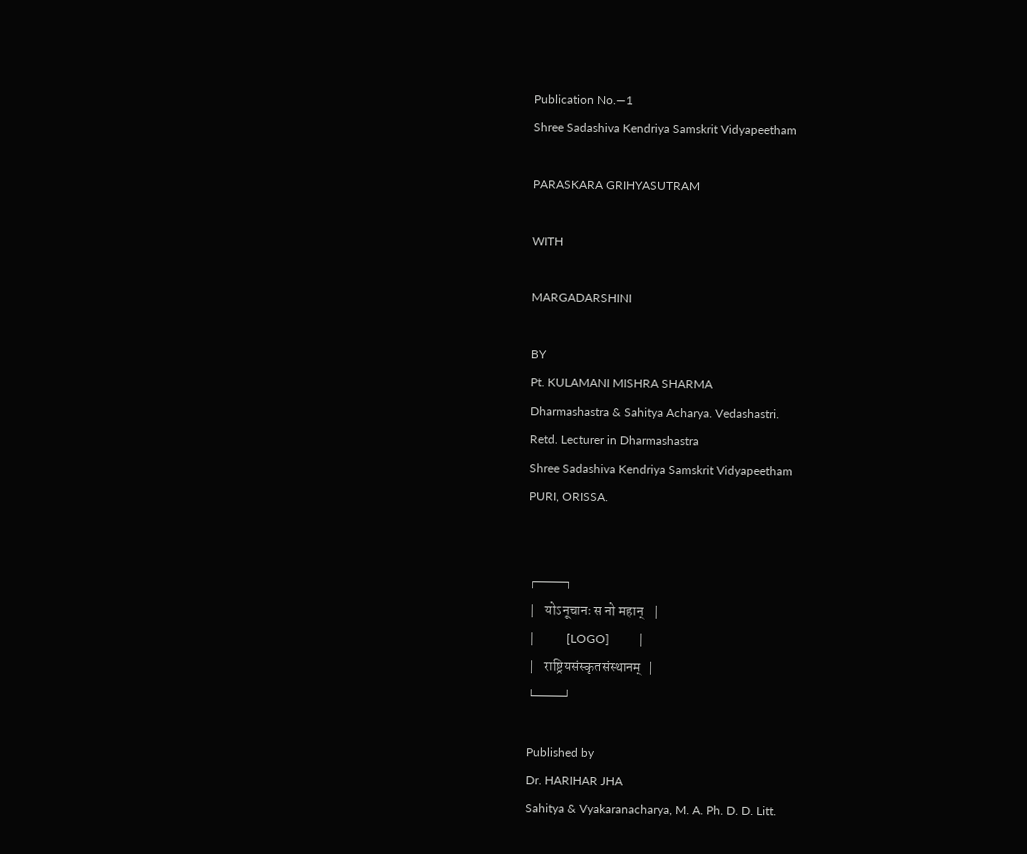Publication No.—1
Shree Sadashiva Kendriya Samskrit Vidyapeetham

PARASKARA GRIHYASUTRAM

WITH

MARGADARSHINI

BY
Pt. KULAMANI MISHRA SHARMA
Dharmashastra & Sahitya Acharya. Vedashastri.
Retd. Lecturer in Dharmashastra
Shree Sadashiva Kendriya Samskrit Vidyapeetham
PURI, ORISSA.


┌───┐
│   योऽनूचानः स नो महान्   │
│          [LOGO]         │
│   राष्ट्रियसंस्कृतसंस्थानम्  │
└───┘

Published by
Dr. HARIHAR JHA
Sahitya & Vyakaranacharya, M. A. Ph. D. D. Litt.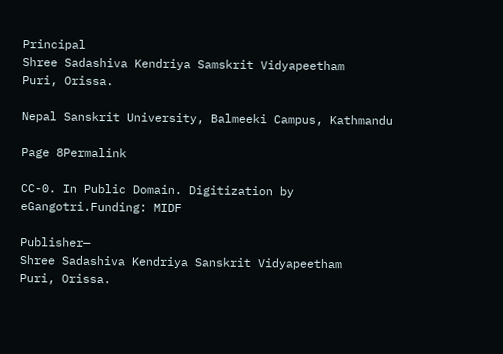Principal
Shree Sadashiva Kendriya Samskrit Vidyapeetham
Puri, Orissa.

Nepal Sanskrit University, Balmeeki Campus, Kathmandu

Page 8Permalink

CC-0. In Public Domain. Digitization by eGangotri.Funding: MIDF

Publisher—
Shree Sadashiva Kendriya Sanskrit Vidyapeetham
Puri, Orissa.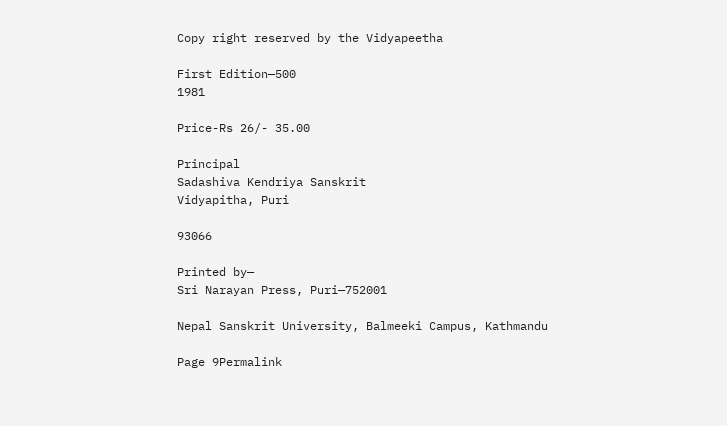Copy right reserved by the Vidyapeetha

First Edition—500
1981

Price-Rs 26/- 35.00

Principal
Sadashiva Kendriya Sanskrit
Vidyapitha, Puri

93066

Printed by—
Sri Narayan Press, Puri—752001

Nepal Sanskrit University, Balmeeki Campus, Kathmandu

Page 9Permalink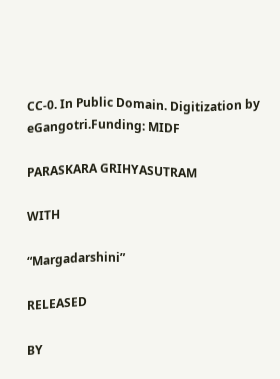CC-0. In Public Domain. Digitization by eGangotri.Funding: MIDF

PARASKARA GRIHYASUTRAM

WITH

“Margadarshini”

RELEASED

BY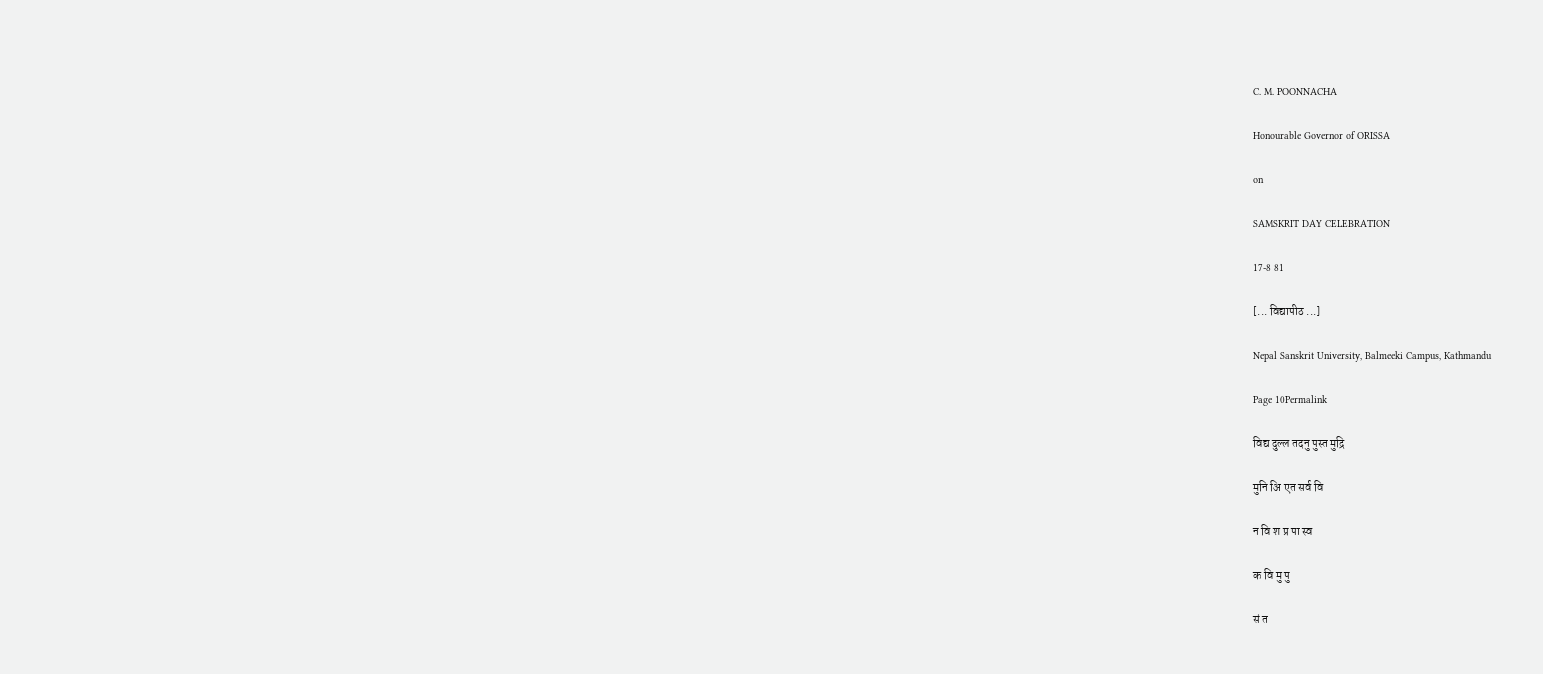C. M. POONNACHA

Honourable Governor of ORISSA

on

SAMSKRIT DAY CELEBRATION

17-8 81

[... विद्यापीठ ...]

Nepal Sanskrit University, Balmeeki Campus, Kathmandu

Page 10Permalink

विद्य दुल्ल तदनु पुस्त मुद्रि

मुनि अि एत सर्व वि

न वि श प्र पा स्व

क वि मु पु

सं त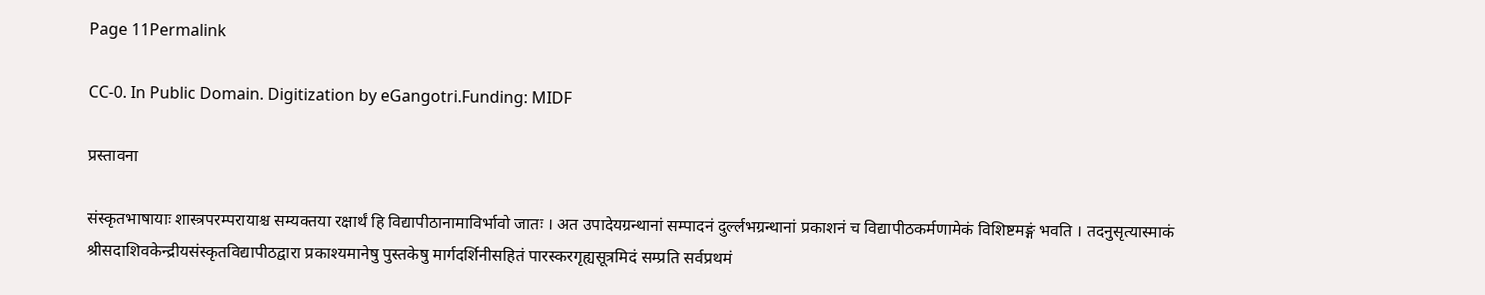Page 11Permalink

CC-0. In Public Domain. Digitization by eGangotri.Funding: MIDF

प्रस्तावना

संस्कृतभाषायाः शास्त्रपरम्परायाश्च सम्यक्तया रक्षार्थं हि विद्यापीठानामाविर्भावो जातः । अत उपादेयग्रन्थानां सम्पादनं दुर्ल्लभग्रन्थानां प्रकाशनं च विद्यापीठकर्मणामेकं विशिष्टमङ्गं भवति । तदनुसृत्यास्माकं श्रीसदाशिवकेन्द्रीयसंस्कृतविद्यापीठद्वारा प्रकाश्यमानेषु पुस्तकेषु मार्गदर्शिनीसहितं पारस्करगृह्यसूत्रमिदं सम्प्रति सर्वप्रथमं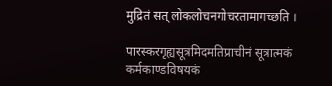मुद्रितं सत् लोकलोचनगोचरतामागच्छति ।

पारस्करगृह्यसूत्रमिदमतिप्राचीनं सूत्रात्मकं कर्मकाण्डविषयकं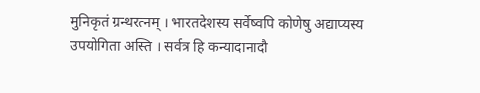मुनिकृतं ग्रन्थरत्नम् । भारतदेशस्य सर्वेष्वपि कोणेषु अद्याप्यस्य उपयोगिता अस्ति । सर्वत्र हि कन्यादानादौ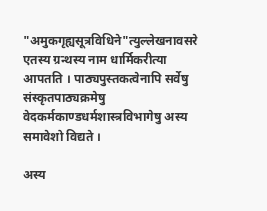"अमुकगृह्यसूत्रविधिने"त्युल्लेखनावसरे एतस्य ग्रन्थस्य नाम धार्मिकरीत्या आपतति । पाठ्यपुस्तकत्वेनापि सर्वेषु संस्कृतपाठ्यक्रमेषु वेदकर्मकाण्डधर्मशास्त्रविभागेषु अस्य समावेशो विद्यते ।

अस्य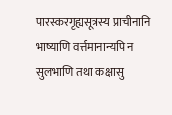पारस्करगृह्यसूत्रस्य प्राचीनानि भाष्याणि वर्त्तमानान्यपि न सुलभाणि तथा कक्षासु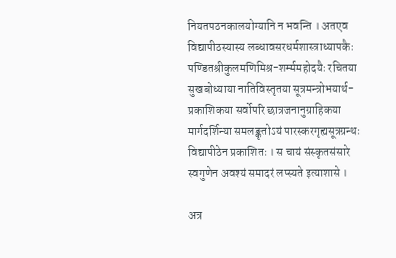नियतपठनकालयोग्यानि न भवन्ति । अतएव विद्यापीठस्यास्य लब्धावसरधर्मशास्त्राध्यापकैः पण्डितश्रीकुलमणिमिश्र-शर्म्ममहोदयैः रचितया सुखबोध्याया नातिविस्तृतया सूत्रमन्त्रोभयार्थ-प्रकाशिकया सर्वोपरि छात्रजनानुग्राहिकया मार्गदर्शिन्या समलङ्कृतोऽयं पारस्करगृह्यसूत्रग्रन्थः विद्यापीठेन प्रकाशितः । स चायं संस्कृतसंसारे स्वगुणेन अवश्यं समादरं लप्स्यते इत्याशासे ।

अत्र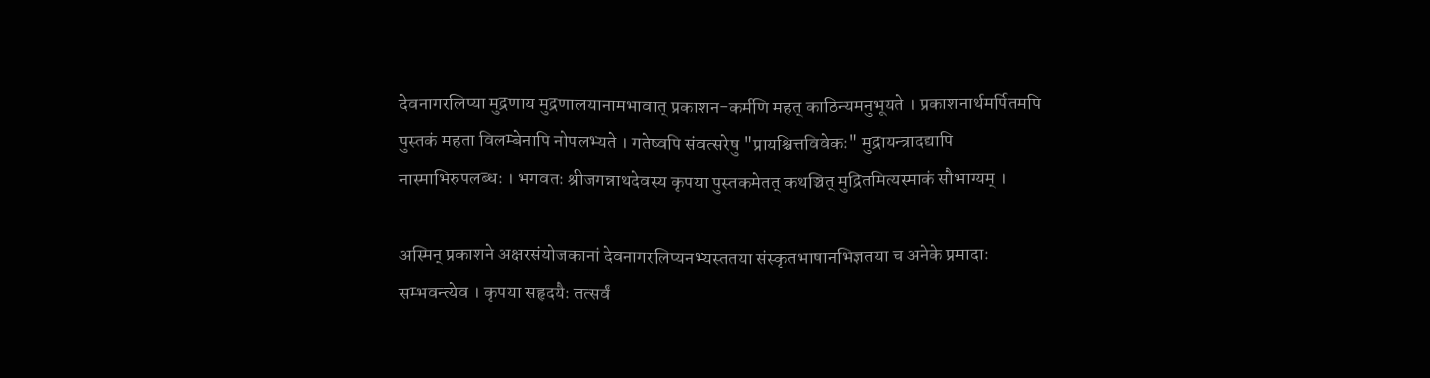देवनागरलिप्या मुद्रणाय मुद्रणालयानामभावात् प्रकाशन-कर्मणि महत् काठिन्यमनुभूयते । प्रकाशनार्थमर्पितमपि पुस्तकं महता विलम्बेनापि नोपलभ्यते । गतेष्वपि संवत्सरेषु "प्रायश्चित्तविवेकः" मुद्रायन्त्रादद्यापि नास्माभिरुपलब्धः । भगवतः श्रीजगन्नाथदेवस्य कृपया पुस्तकमेतत् कथञ्चित् मुद्रितमित्यस्माकं सौभाग्यम् ।

अस्मिन् प्रकाशने अक्षरसंयोजकानां देवनागरलिप्यनभ्यस्ततया संस्कृतभाषानभिज्ञतया च अनेके प्रमादाः सम्भवन्त्येव । कृपया सहृदयैः तत्सर्वं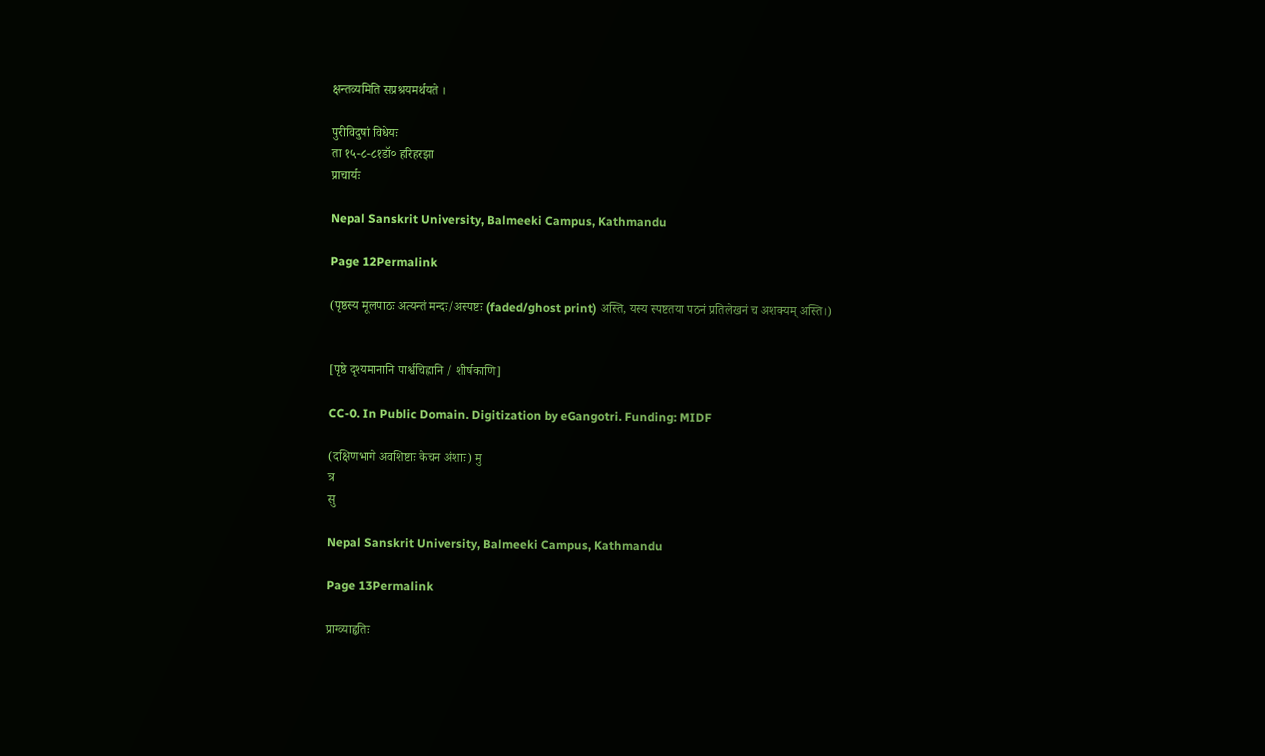क्षन्तव्यमिति सप्रश्रयमर्थयते ।

पुरीविदुषां विधेयः
ता १५-८-८१डॉ० हरिहरझा
प्राचार्यः

Nepal Sanskrit University, Balmeeki Campus, Kathmandu

Page 12Permalink

(पृष्ठस्य मूलपाठः अत्यन्तं मन्दः/अस्पष्टः (faded/ghost print) अस्ति, यस्य स्पष्टतया पठनं प्रतिलेखनं च अशक्यम् अस्ति।)


[पृष्ठे दृश्यमानानि पार्श्वचिह्नानि / शीर्षकाणि]

CC-0. In Public Domain. Digitization by eGangotri. Funding: MIDF

(दक्षिणभागे अवशिष्टाः केचन अंशाः) मु
त्र
सु

Nepal Sanskrit University, Balmeeki Campus, Kathmandu

Page 13Permalink

प्राग्व्याहृतिः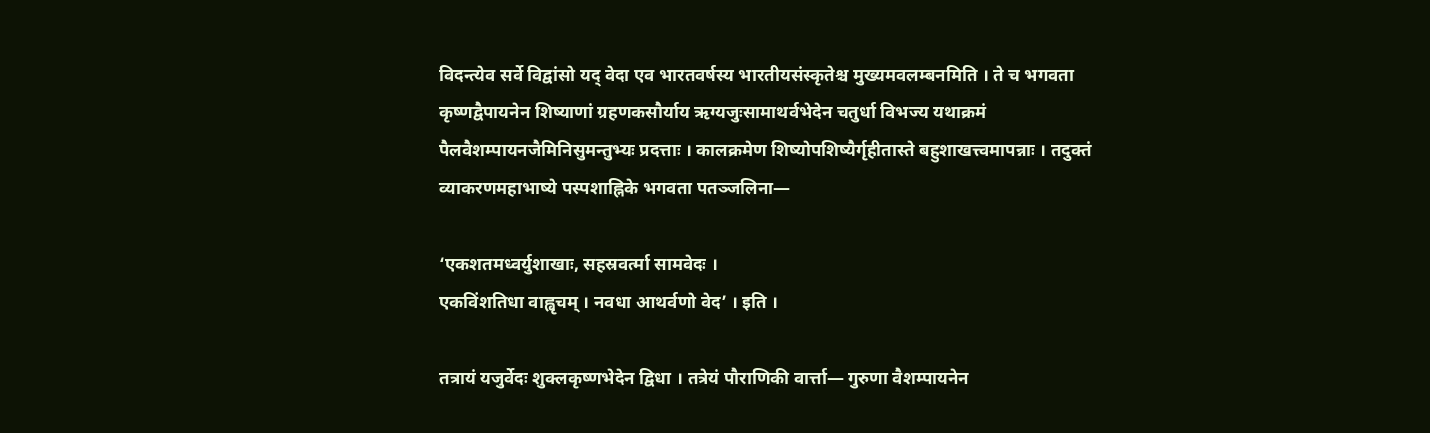विदन्त्येव सर्वे विद्वांसो यद् वेदा एव भारतवर्षस्य भारतीयसंस्कृतेश्च मुख्यमवलम्बनमिति । ते च भगवता कृष्णद्वैपायनेन शिष्याणां ग्रहणकसौर्याय ऋग्यजुःसामाथर्वभेदेन चतुर्धा विभज्य यथाक्रमं पैलवैशम्पायनजैमिनिसुमन्तुभ्यः प्रदत्ताः । कालक्रमेण शिष्योपशिष्यैर्गृहीतास्ते बहुशाखत्त्वमापन्नाः । तदुक्तं व्याकरणमहाभाष्ये पस्पशाह्निके भगवता पतञ्जलिना—

‘एकशतमध्वर्युशाखाः, सहस्रवर्त्मा सामवेदः ।
एकविंशतिधा वाह्वृचम् । नवधा आथर्वणो वेद’ । इति ।

तत्रायं यजुर्वेदः शुक्लकृष्णभेदेन द्विधा । तत्रेयं पौराणिकी वार्त्ता— गुरुणा वैशम्पायनेन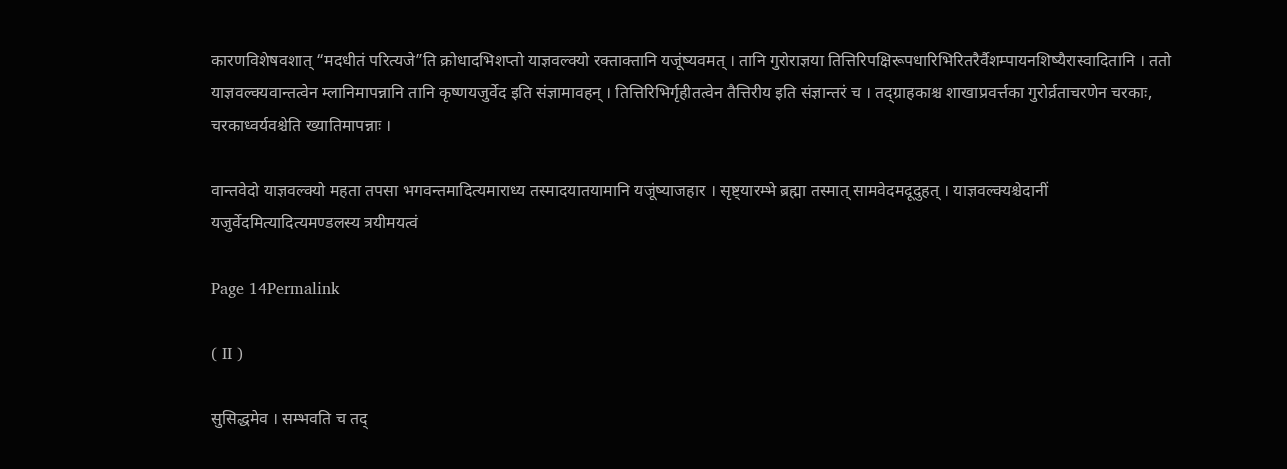कारणविशेषवशात् “मदधीतं परित्यजे”ति क्रोधादभिशप्तो याज्ञवल्क्यो रक्ताक्तानि यजूंष्यवमत् । तानि गुरोराज्ञया तित्तिरिपक्षिरूपधारिभिरितरैर्वैशम्पायनशिष्यैरास्वादितानि । ततो याज्ञवल्क्यवान्तत्वेन म्लानिमापन्नानि तानि कृष्णयजुर्वेद इति संज्ञामावहन् । तित्तिरिभिर्गृहीतत्वेन तैत्तिरीय इति संज्ञान्तरं च । तद्ग्राहकाश्च शाखाप्रवर्त्तका गुरोर्व्रताचरणेन चरकाः, चरकाध्वर्यवश्चेति ख्यातिमापन्नाः ।

वान्तवेदो याज्ञवल्क्यो महता तपसा भगवन्तमादित्यमाराध्य तस्मादयातयामानि यजूंष्याजहार । सृष्ट्यारम्भे ब्रह्मा तस्मात् सामवेदमदूदुहत् । याज्ञवल्क्यश्चेदानीं यजुर्वेदमित्यादित्यमण्डलस्य त्रयीमयत्वं

Page 14Permalink

( II )

सुसिद्धमेव । सम्भवति च तद्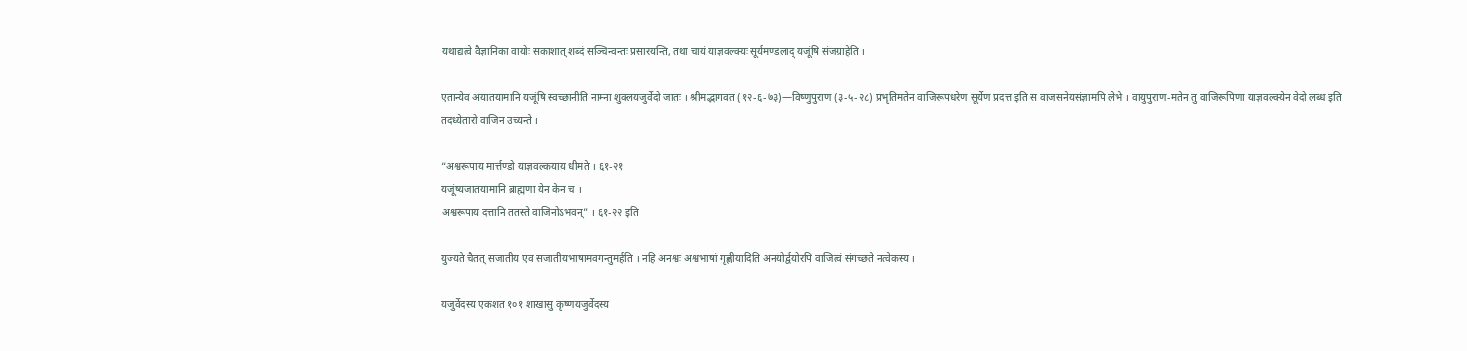यथाद्यत्वे वैज्ञानिका वायोः सकाशात् शब्दं सञ्चिन्वन्तः प्रसारयन्ति, तथा चायं याज्ञवल्क्यः सूर्यमण्डलाद् यजूंषि संजग्राहेति ।

एतान्येव अयातयामानि यजूंषि स्वच्छानीति नाम्ना शुक्लयजुर्वेदो जातः । श्रीमद्भागवत (१२-६-७३)—विष्णुपुराण (३-५-२८) प्रभृतिमतेन वाजिरूपधरेण सूर्येण प्रदत्त इति स वाजसनेयसंज्ञामपि लेभे । वायुपुराण-मतेन तु वाजिरूपिणा याज्ञवल्क्येन वेदो लब्ध इति तदध्येतारो वाजिन उच्यन्ते ।

“अश्वरूपाय मार्त्तण्डो याज्ञवल्कयाय धीमते । ६१-२१
यजूंष्यजातयामानि ब्राह्मणा येन केन च ।
अश्वरूपाय दत्तानि ततस्ते वाजिनोऽभवन्” । ६१-२२ इति

युज्यते चैतत् सजातीय एव सजातीयभाषामवगन्तुमर्हति । नहि अनश्वः अश्वभाषां गृह्णीयादिति अनयोर्द्वयोरपि वाजित्वं संगच्छते नत्वेकस्य ।

यजुर्वेदस्य एकशत १०१ शाखासु कृष्णयजुर्वेदस्य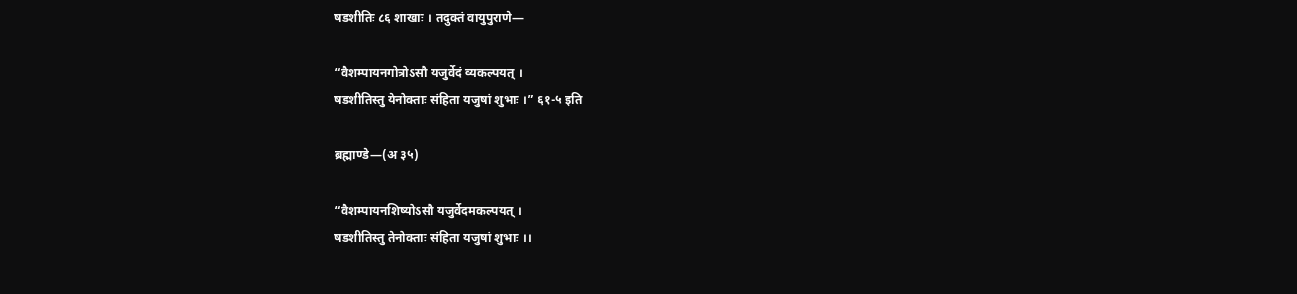षडशीतिः ८६ शाखाः । तदुक्तं वायुपुराणे—

“वैशम्पायनगोत्रोऽसौ यजुर्वेदं व्यकल्पयत् ।
षडशीतिस्तु येनोक्ताः संहिता यजुषां शुभाः ।” ६१-५ इति

ब्रह्माण्डे—(अ ३५)

“वैशम्पायनशिष्योऽसौ यजुर्वेदमकल्पयत् ।
षडशीतिस्तु तेनोक्ताः संहिता यजुषां शुभाः ।।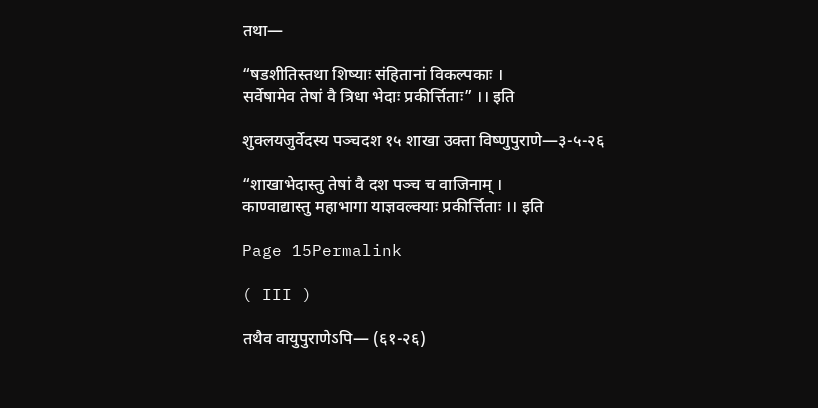तथा—

“षडशीतिस्तथा शिष्याः संहितानां विकल्पकाः ।
सर्वेषामेव तेषां वै त्रिधा भेदाः प्रकीर्त्तिताः” ।। इति

शुक्लयजुर्वेदस्य पञ्चदश १५ शाखा उक्ता विष्णुपुराणे—३-५-२६

“शाखाभेदास्तु तेषां वै दश पञ्च च वाजिनाम् ।
काण्वाद्यास्तु महाभागा याज्ञवल्क्याः प्रकीर्त्तिताः ।। इति

Page 15Permalink

( III )

तथैव वायुपुराणेऽपि— (६१-२६)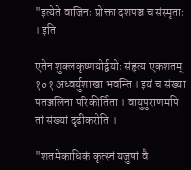"इत्येते वाजिनः प्रोक्ता दशपञ्च च संस्मृताः । इति

एतेन शुक्लकृष्णयोर्द्वयोः संहृत्य एकशतम् १०१ अध्वर्युशाखा भवन्ति । इयं च संख्या पतञ्जलिना परिकीर्तिता । वायुपुराणमपि तां संख्यां दृढीकरोति ।

"शतमेकाधिकं कृत्स्नं यजुषां वै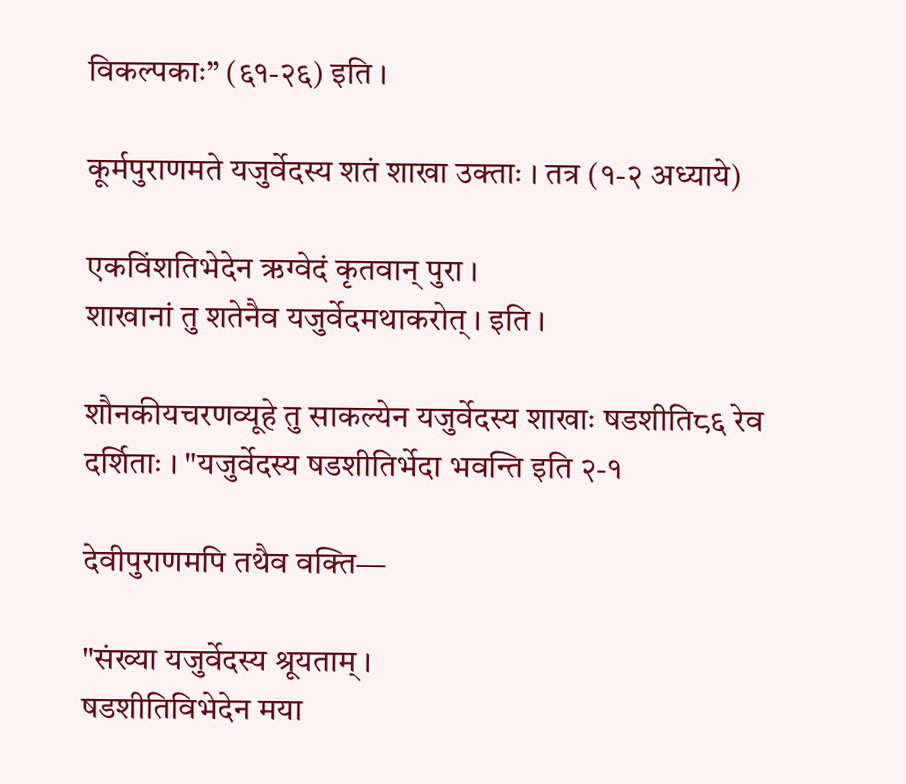विकल्पकाः” (६१-२६) इति ।

कूर्मपुराणमते यजुर्वेदस्य शतं शाखा उक्ताः । तत्र (१-२ अध्याये)

एकविंशतिभेदेन ऋग्वेदं कृतवान् पुरा ।
शाखानां तु शतेनैव यजुर्वेदमथाकरोत् । इति ।

शौनकीयचरणव्यूहे तु साकल्येन यजुर्वेदस्य शाखाः षडशीति८६ रेव दर्शिताः । "यजुर्वेदस्य षडशीतिर्भेदा भवन्ति इति २-१

देवीपुराणमपि तथैव वक्ति—

"संख्या यजुर्वेदस्य श्रूयताम् ।
षडशीतिविभेदेन मया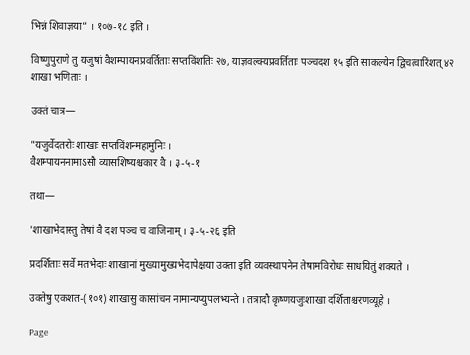भिन्नं शिवाज्ञया” । १०७-१८ इति ।

विष्णुपुराणे तु यजुषां वैशम्पायनप्रवर्तिताः सप्तविंशतिः २७, याज्ञवल्क्यप्रवर्तिताः पञ्चदश १५ इति साकल्येन द्विचत्वारिंशत् ४२ शाखा भणिताः ।

उक्तं चात्र—

"यजुर्वेदतरोः शाखाः सप्तविंशन्महामुनिः ।
वैशम्पायननामाऽसौ व्यासशिष्यश्चकार वै । ३-५-१

तथा—

'शाखाभेदास्तु तेषां वै दश पञ्च च वाजिनाम् । ३-५-२६ इति

प्रदर्शिताः सर्वे मतभेदाः शाखानां मुख्यामुख्यभेदापेक्षया उक्ता इति व्यवस्थापनेन तेषामविरोधः साधयितुं शक्यते ।

उक्तेषु एकशत-(१०१) शाखासु कासांचन नामान्यप्युपलभ्यन्ते । तत्रादौ कृष्णयजुःशाखा दर्शिताश्चरणव्यूहे ।

Page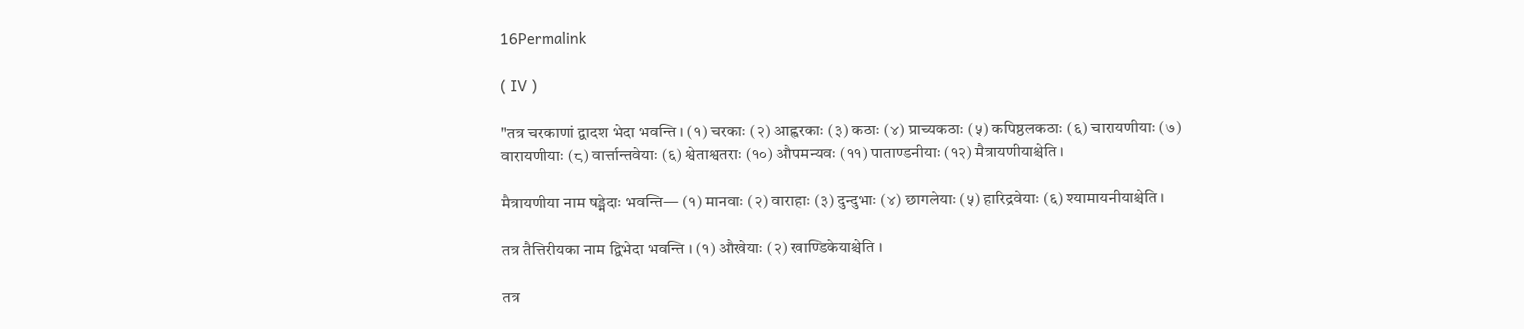16Permalink

( IV )

"तत्र चरकाणां द्वादश भेदा भवन्ति । (१) चरकाः (२) आह्वरकाः (३) कठाः (४) प्राच्यकठाः (५) कपिष्ठलकठाः (६) चारायणीयाः (७) वारायणीयाः (८) वार्त्तान्तवेयाः (६) श्वेताश्वतराः (१०) औपमन्यवः (११) पाताण्डनीयाः (१२) मैत्रायणीयाश्चेति ।

मैत्रायणीया नाम षड्भेदाः भवन्ति— (१) मानवाः (२) वाराहाः (३) दुन्दुभाः (४) छागलेयाः (५) हारिद्रवेयाः (६) श्यामायनीयाश्चेति ।

तत्र तैत्तिरीयका नाम द्विभेदा भवन्ति । (१) औखेयाः (२) खाण्डिकेयाश्चेति ।

तत्र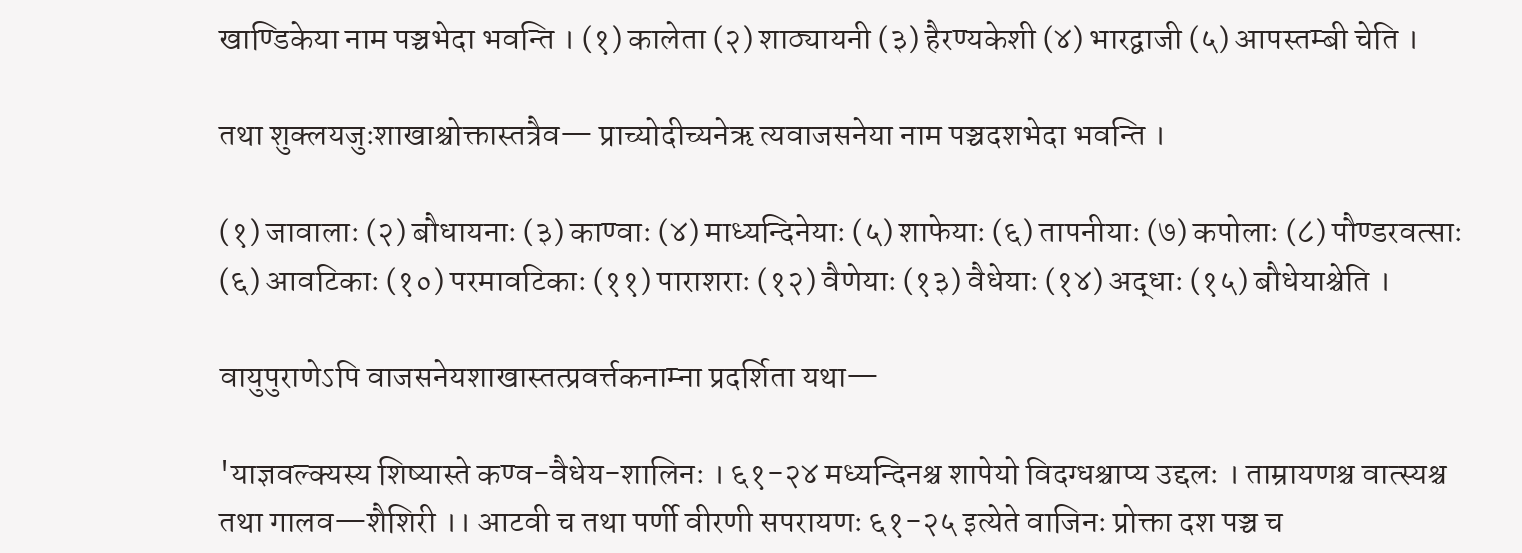खाण्डिकेया नाम पञ्चभेदा भवन्ति । (१) कालेता (२) शाठ्यायनी (३) हैरण्यकेशी (४) भारद्वाजी (५) आपस्तम्बी चेति ।

तथा शुक्लयजुःशाखाश्चोक्तास्तत्रैव— प्राच्योदीच्यनेऋ त्यवाजसनेया नाम पञ्चदशभेदा भवन्ति ।

(१) जावालाः (२) बौधायनाः (३) काण्वाः (४) माध्यन्दिनेयाः (५) शाफेयाः (६) तापनीयाः (७) कपोलाः (८) पौण्डरवत्साः (६) आवटिकाः (१०) परमावटिकाः (११) पाराशराः (१२) वैणेयाः (१३) वैधेयाः (१४) अद्धाः (१५) बौधेयाश्चेति ।

वायुपुराणेऽपि वाजसनेयशाखास्तत्प्रवर्त्तकनाम्ना प्रदर्शिता यथा—

'याज्ञवल्क्यस्य शिष्यास्ते कण्व-वैधेय-शालिनः । ६१-२४ मध्यन्दिनश्च शापेयो विदग्धश्चाप्य उद्दलः । ताम्रायणश्च वात्स्यश्च तथा गालव—शैशिरी ।। आटवी च तथा पर्णी वीरणी सपरायणः ६१-२५ इत्येते वाजिनः प्रोक्ता दश पञ्च च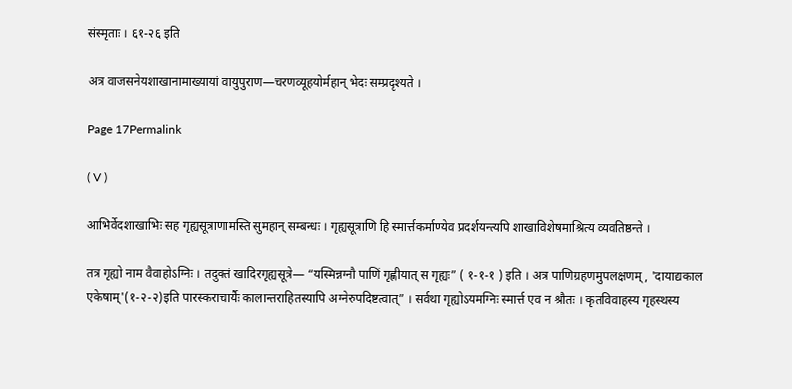संस्मृताः । ६१-२६ इति

अत्र वाजसनेयशाखानामाख्यायां वायुपुराण—चरणव्यूहयोर्महान् भेदः सम्प्रदृश्यते ।

Page 17Permalink

( V )

आभिर्वेदशाखाभिः सह गृह्यसूत्राणामस्ति सुमहान् सम्बन्धः । गृह्यसूत्राणि हि स्मार्त्तकर्माण्येव प्रदर्शयन्त्यपि शाखाविशेषमाश्रित्य व्यवतिष्ठन्ते ।

तत्र गृह्यो नाम वैवाहोऽग्निः । तदुक्तं खादिरगृह्यसूत्रे— “यस्मिन्नग्नौ पाणिं गृह्णीयात् स गृह्यः” ( १-१-१ ) इति । अत्र पाणिग्रहणमुपलक्षणम्, 'दायाद्यकाल एकेषाम्'(१-२-२)इति पारस्कराचार्यैः कालान्तराहितस्यापि अग्नेरुपदिष्टत्वात्” । सर्वथा गृह्योऽयमग्निः स्मार्त्त एव न श्रौतः । कृतविवाहस्य गृहस्थस्य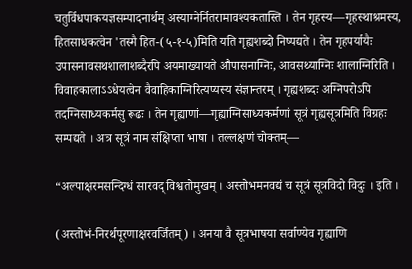चतुर्विधपाकयज्ञसम्पादनार्थम् अस्याग्नेर्नितरामावश्यकतास्ति । तेन गृहस्य—गृहस्थाश्रमस्य, हितसाधकत्वेन 'तस्मै हित-(५-१-५)मिति यति गृह्यशब्दो निष्पद्यते । तेन गृहपर्यायैः उपासनावसथशालाशब्दैरपि अयमाख्यायते औपासनाग्निः, आवसथ्याग्निः शालाग्निरिति । विवाहकालाऽऽधेयत्वेन वैवाहिकाग्निरित्यप्यस्य संज्ञान्तरम् । गृह्यशब्दः अग्निपरोऽपि तदग्निसाध्यकर्मसु रूढः । तेन गृह्याणां—गृह्याग्निसाध्यकर्मणां सूत्रं गृह्यसूत्रमिति विग्रहः सम्पद्यते । अत्र सूत्रं नाम संक्षिप्ता भाषा । तल्लक्षणं चोक्तम्—

“अल्पाक्षरमसन्दिग्धं सारवद् विश्वतोमुखम् । अस्तोभमनवद्यं च सूत्रं सूत्रविदो विदुः । इति ।

(अस्तोभं-निरर्थपूरणाक्षरवर्जितम्) । अनया वै सूत्रभाषया सर्वाण्येव गृह्याणि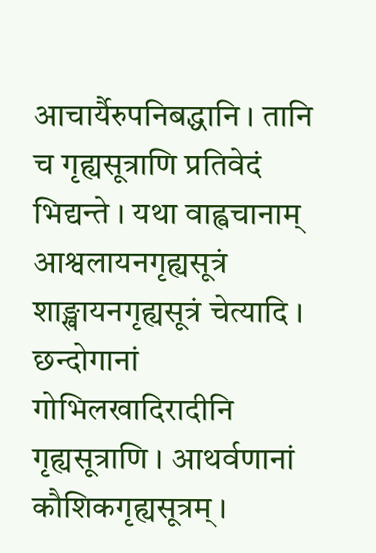आचार्यैरुपनिबद्धानि । तानि च गृह्यसूत्राणि प्रतिवेदं भिद्यन्ते । यथा वाह्वचानाम् आश्वलायनगृह्यसूत्रं शाङ्खायनगृह्यसूत्रं चेत्यादि । छन्दोगानां गोभिलखादिरादीनि गृह्यसूत्राणि । आथर्वणानां कौशिकगृह्यसूत्रम् ।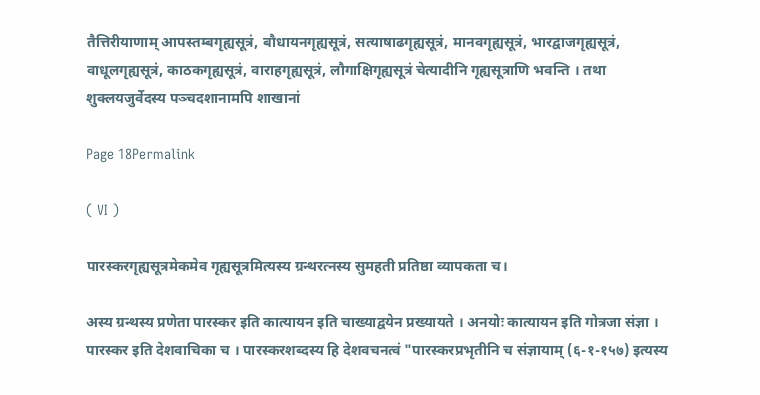तैत्तिरीयाणाम् आपस्तम्बगृह्यसूत्रं, बौधायनगृह्यसूत्रं, सत्याषाढगृह्यसूत्रं, मानवगृह्यसूत्रं, भारद्वाजगृह्यसूत्रं, वाधूलगृह्यसूत्रं, काठकगृह्यसूत्रं, वाराहगृह्यसूत्रं, लौगाक्षिगृह्यसूत्रं चेत्यादीनि गृह्यसूत्राणि भवन्ति । तथा शुक्लयजुर्वेदस्य पञ्चदशानामपि शाखानां

Page 18Permalink

( VI )

पारस्करगृह्यसूत्रमेकमेव गृह्यसूत्रमित्यस्य ग्रन्थरत्नस्य सुमहती प्रतिष्ठा व्यापकता च।

अस्य ग्रन्थस्य प्रणेता पारस्कर इति कात्यायन इति चाख्याद्वयेन प्रख्यायते । अनयोः कात्यायन इति गोत्रजा संज्ञा । पारस्कर इति देशवाचिका च । पारस्करशब्दस्य हि देशवचनत्वं "पारस्करप्रभृतीनि च संज्ञायाम् (६-१-१५७) इत्यस्य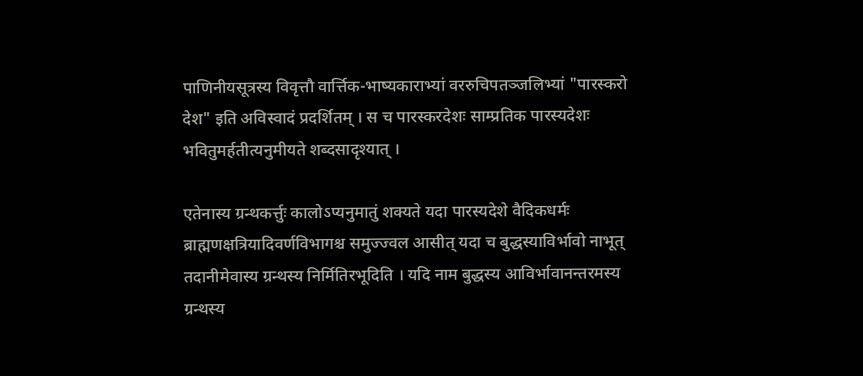पाणिनीयसूत्रस्य विवृत्तौ वार्त्तिक-भाष्यकाराभ्यां वररुचिपतञ्जलिभ्यां "पारस्करो देश" इति अविस्वादं प्रदर्शितम् । स च पारस्करदेशः साम्प्रतिक पारस्यदेशः भवितुमर्हतीत्यनुमीयते शब्दसादृश्यात् ।

एतेनास्य ग्रन्थकर्त्तुः कालोऽप्यनुमातुं शक्यते यदा पारस्यदेशे वैदिकधर्मः ब्राह्मणक्षत्रियादिवर्णविभागश्च समुज्ज्वल आसीत् यदा च बुद्धस्याविर्भावो नाभूत् तदानीमेवास्य ग्रन्थस्य निर्मितिरभूदिति । यदि नाम बुद्धस्य आविर्भावानन्तरमस्य ग्रन्थस्य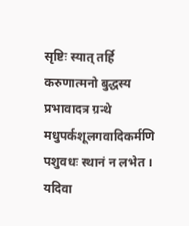सृष्टिः स्यात् तर्हि करुणात्मनो बुद्धस्य प्रभावादत्र ग्रन्थे मधुपर्कशूलगवादिकर्मणि पशुवधः स्थानं न लभेत । यदिवा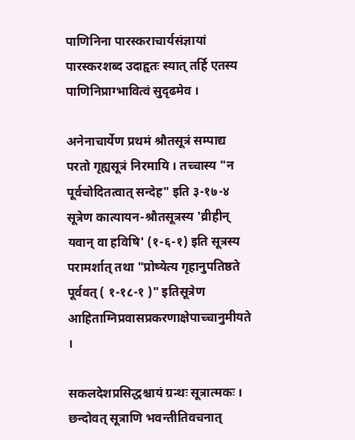पाणिनिना पारस्कराचार्यसंज्ञायां पारस्करशब्द उदाहृतः स्यात् तर्हि एतस्य पाणिनिप्राग्भावित्वं सुदृढमेव ।

अनेनाचार्येण प्रथमं श्रौतसूत्रं सम्पाद्य परतो गृह्यसूत्रं निरमायि । तच्चास्य "न पूर्वचोदितत्वात् सन्देह" इति ३-१७-४ सूत्रेण कात्यायन-श्रौतसूत्रस्य 'व्रीहीन् यवान् वा हविषि' (१-६-१) इति सूत्रस्य परामर्शात् तथा "प्रोष्येत्य गृहानुपतिष्ठते पूर्ववत् ( १-१८-१ )" इतिसूत्रेण आहिताग्निप्रवासप्रकरणाक्षेपाच्चानुमीयते ।

सकलदेशप्रसिद्धश्चायं ग्रन्थः सूत्रात्मकः । छन्दोवत् सूत्राणि भवन्तीतिवचनात्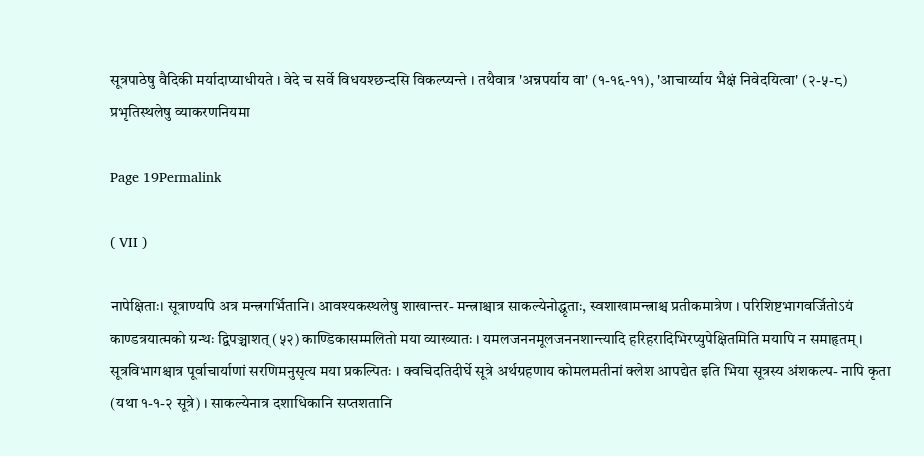सूत्रपाठेषु वैदिकी मर्यादाप्याधीयते । वेदे च सर्वे विधयश्छन्दसि विकल्प्यन्ते । तथैवात्र 'अन्नपर्याय वा' (१-१६-११), 'आचार्य्याय भैक्षं निवेदयित्वा' (२-५-८) प्रभृतिस्थलेषु व्याकरणनियमा

Page 19Permalink

( VII )

नापेक्षिताः। सूत्राण्यपि अत्र मन्त्रगर्भितानि। आवश्यकस्थलेषु शाखान्तर- मन्त्राश्चात्र साकल्येनोद्धृताः, स्वशाखामन्त्राश्च प्रतीकमात्रेण । परिशिष्टभागवर्जितोऽयं काण्डत्रयात्मको ग्रन्थः द्विपञ्चाशत् (५२) काण्डिकासम्मलितो मया व्याख्यातः । यमलजननमूलजननशान्त्यादि हरिहरादिभिरप्युपेक्षितमिति मयापि न समाहृतम् । सूत्रविभागश्चात्र पूर्वाचार्याणां सरणिमनुसृत्य मया प्रकल्पितः । क्वचिदतिदीर्घे सूत्रे अर्थग्रहणाय कोमलमतीनां क्लेश आपद्येत इति भिया सूत्रस्य अंशकल्प- नापि कृता (यथा १-१-२ सूत्रे) । साकल्येनात्र दशाधिकानि सप्तशतानि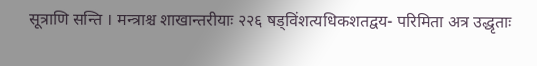सूत्राणि सन्ति । मन्त्राश्च शाखान्तरीयाः २२६ षड्विंशत्यधिकशतद्वय- परिमिता अत्र उद्धृताः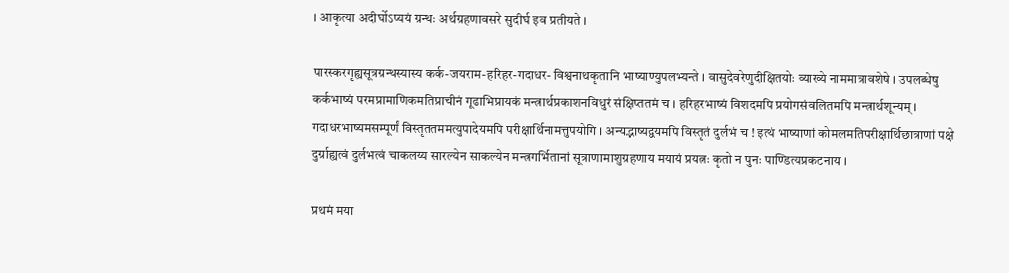। आकृत्या अदीर्घोऽप्ययं ग्रन्थः अर्थग्रहणावसरे सुदीर्घ इव प्रतीयते ।

पारस्करगृह्यसूत्रग्रन्थस्यास्य कर्क-जयराम-हरिहर-गदाधर- विश्वनाथकृतानि भाष्याण्युपलभ्यन्ते । वासुदेवरेणुदीक्षितयोः व्याख्ये नाममात्रावशेषे । उपलब्धेषु कर्कभाष्यं परमप्रामाणिकमतिप्राचीनं गूढाभिप्रायकं मन्त्रार्थप्रकाशनविधुरं संक्षिप्ततमं च । हरिहरभाष्यं विशदमपि प्रयोगसंवलितमपि मन्त्रार्थशून्यम् । गदाधरभाष्यमसम्पूर्णं विस्तृततममत्युपादेयमपि परीक्षार्थिनामत्तुपयोगि । अन्यद्भाष्यद्वयमपि विस्तृतं दुर्लभं च ! इत्थं भाष्याणां कोमलमतिपरीक्षार्थिछात्राणां पक्षे दुर्ग्राह्यत्वं दुर्लभत्वं चाकलय्य सारल्येन साकल्येन मन्त्रगर्भितानां सूत्राणामाशुग्रहणाय मयायं प्रयत्नः कृतो न पुनः पाण्डित्यप्रकटनाय ।

प्रथमं मया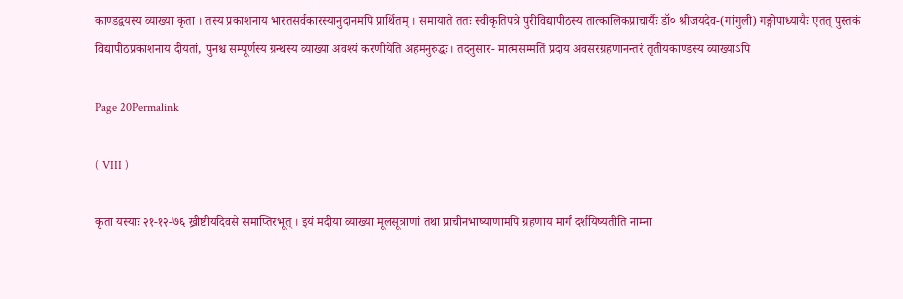काण्डद्वयस्य व्याख्या कृता । तस्य प्रकाशनाय भारतसर्वकारस्यानुदानमपि प्रार्थितम् । समायाते ततः स्वीकृतिपत्रे पुरीविद्यापीठस्य तात्कालिकप्राचार्यैः डॉ० श्रीजयदेव-(गांगुली) गङ्गोपाध्यायैः एतत् पुस्तकं विद्यापीठप्रकाशनाय दीयतां, पुनश्च सम्पूर्णस्य ग्रन्थस्य व्याख्या अवश्यं करणीयेति अहमनुरुद्धः। तदनुसार- मात्मसम्मतिं प्रदाय अवसरग्रहणानन्तरं तृतीयकाण्डस्य व्याख्याऽपि

Page 20Permalink

( VIII )

कृता यस्याः २१-१२-७६ ख्रीष्टीयदिवसे समाप्तिरभूत् । इयं मदीया व्याख्या मूलसूत्राणां तथा प्राचीनभाष्याणामपि ग्रहणाय मार्गं दर्शयिष्यतीति नाम्ना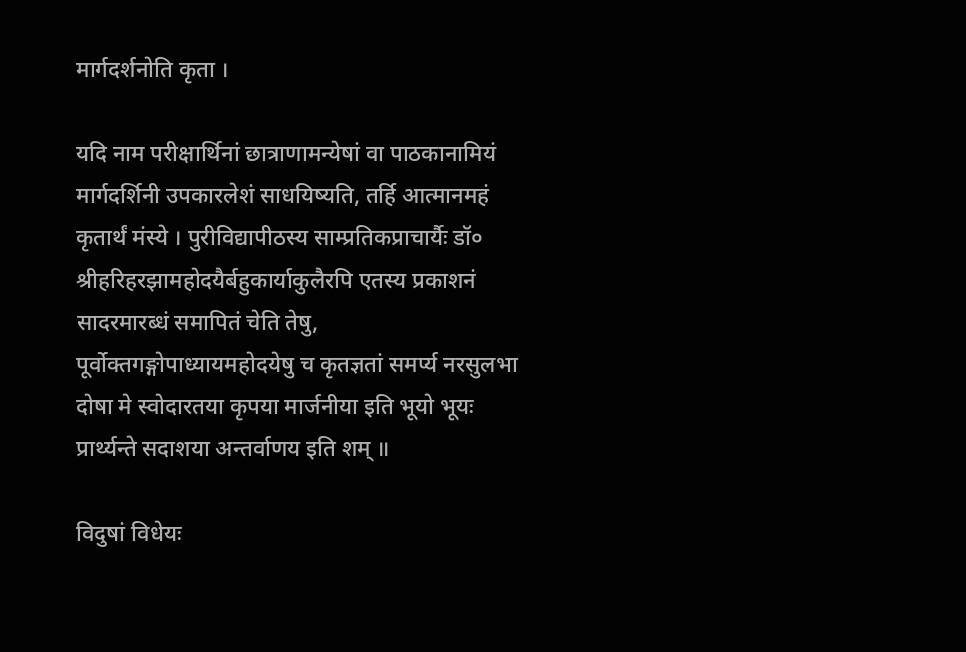मार्गदर्शनोति कृता ।

यदि नाम परीक्षार्थिनां छात्राणामन्येषां वा पाठकानामियं मार्गदर्शिनी उपकारलेशं साधयिष्यति, तर्हि आत्मानमहं कृतार्थं मंस्ये । पुरीविद्यापीठस्य साम्प्रतिकप्राचार्यैः डॉ० श्रीहरिहरझामहोदयैर्बहुकार्याकुलैरपि एतस्य प्रकाशनं सादरमारब्धं समापितं चेति तेषु, पूर्वोक्तगङ्गोपाध्यायमहोदयेषु च कृतज्ञतां समर्प्य नरसुलभा दोषा मे स्वोदारतया कृपया मार्जनीया इति भूयो भूयः प्रार्थ्यन्ते सदाशया अन्तर्वाणय इति शम् ॥

विदुषां विधेयः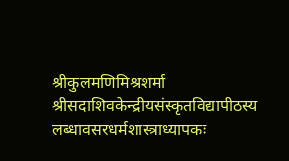श्रीकुलमणिमिश्रशर्मा
श्रीसदाशिवकेन्द्रीयसंस्कृतविद्यापीठस्य
लब्धावसरधर्मशास्त्राध्यापकः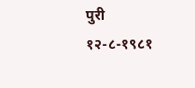पुरी
१२-८-१९८१